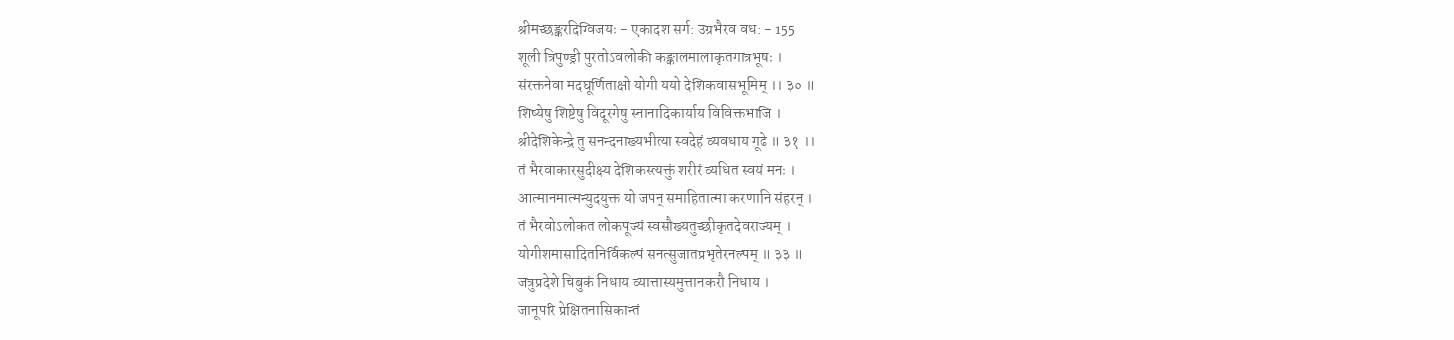श्रीमच्छङ्करदिग्विजयः - एकादश सर्ग: उग्रभैरव वध: - 155
शूली त्रिपुण्ड्री पुरतोऽवलोकी कङ्कालमालाकृतगात्रभूषः ।
संरक्तनेवा मदघूर्णिताक्षो योगी ययो देशिकवासभूमिम् ।। ३० ॥
शिष्येषु शिष्टेषु विदूरगेषु स्नानादिकार्याय विविक्तभाजि ।
श्रीदेशिकेन्द्रे तु सनन्दनाख्यभीत्या स्वदेहं व्यवधाय गूढे ॥ ३१ ।।
तं भैरवाकारसुदीक्ष्य देशिकस्त्यक्तुं शरीरं व्यधित स्वयं मनः ।
आत्मानमात्मन्युदयुक्त यो जपन् समाहितात्मा करणानि संहरन् ।
तं भैरवोऽलोकत लोकपूज्यं स्वसौख्यतुच्छीकृतदेवराज्यम् ।
योगीशमासादितनिर्विकल्पं सनत्सुजातप्रभृतेरनल्पम् ॥ ३३ ॥
जत्रुप्रदेशे चिबुकं निधाय व्यात्तास्यमुत्तानकरौ निधाय ।
जानूपरि प्रेक्षितनासिकान्तं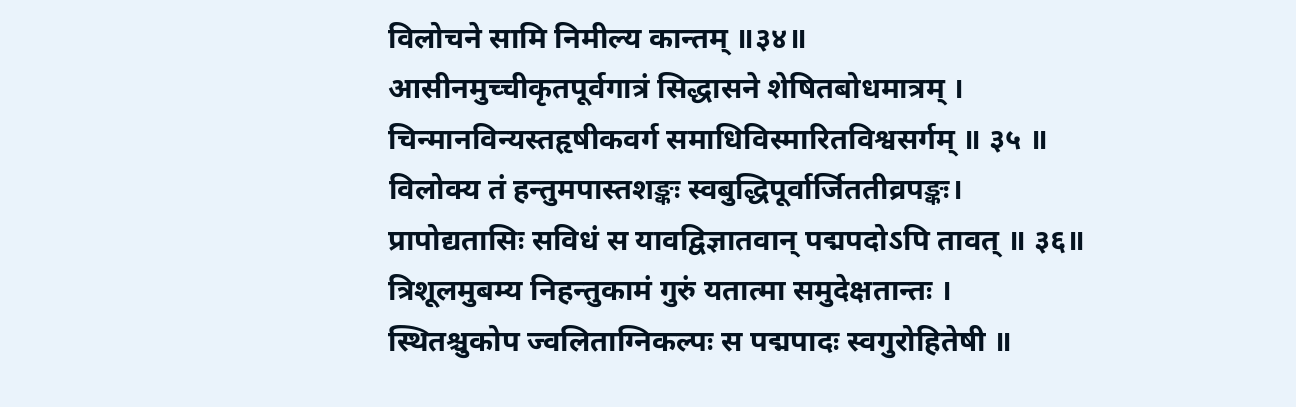विलोचने सामि निमील्य कान्तम् ॥३४॥
आसीनमुच्चीकृतपूर्वगात्रं सिद्धासने शेषितबोधमात्रम् ।
चिन्मानविन्यस्तहृषीकवर्ग समाधिविस्मारितविश्वसर्गम् ॥ ३५ ॥
विलोक्य तं हन्तुमपास्तशङ्कः स्वबुद्धिपूर्वार्जिततीव्रपङ्कः।
प्रापोद्यतासिः सविधं स यावद्विज्ञातवान् पद्मपदोऽपि तावत् ॥ ३६॥
त्रिशूलमुबम्य निहन्तुकामं गुरुं यतात्मा समुदेक्षतान्तः ।
स्थितश्चुकोप ज्वलिताग्निकल्पः स पद्मपादः स्वगुरोहितेषी ॥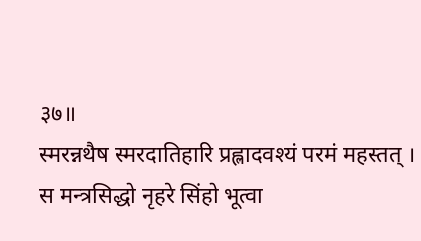३७॥
स्मरन्नथैष स्मरदातिहारि प्रह्लादवश्यं परमं महस्तत् ।
स मन्त्रसिद्धो नृहरे सिंहो भूत्वा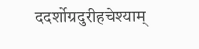ददर्शोग्रदुरीहचेश्याम्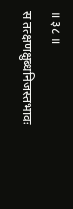॥ ३८ ॥
स तत्क्षणक्षुब्धनिजस्तभावः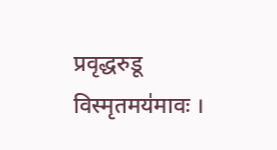प्रवृद्धरुडू विस्मृतमय॑मावः ।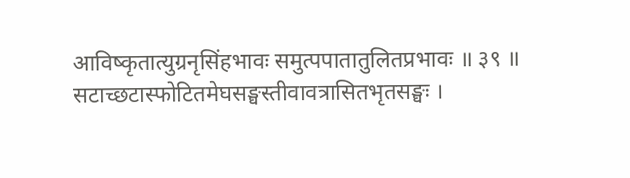आविष्कृतात्युग्रनृसिंहभावः समुत्पपातातुलितप्रभावः ॥ ३९ ॥
सटाच्छटास्फोटितमेघसङ्घस्तीवावत्रासितभृतसङ्घः ।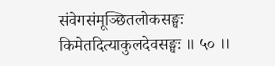संवेगसंमूञ्छितलोकसङ्घः किमेतदित्याकुलदेवसङ्घः ॥ ५० ।।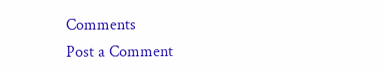Comments
Post a Comment